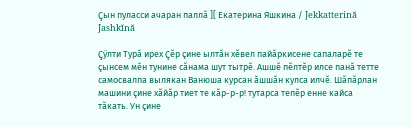Çын пуласси ачаран паллă ][ Екатерина Яшкина / Jekkatterină Jashkĭnă

Çÿлти Турă ирех Çĕр çине ылтăн хĕвел пайăркисене сапаларĕ те çынсем мĕн тунине сăнама шут тытрĕ. Ашшĕ пĕлтĕр илсе панă тетте самосвалпа вылякан Ванюша курсан ăшшăн кулса илчĕ. Шăпăрлан машини çине хăйăр тиет те кăр-р-р! тутарса тепĕр енне кайса тăкать. Ун çине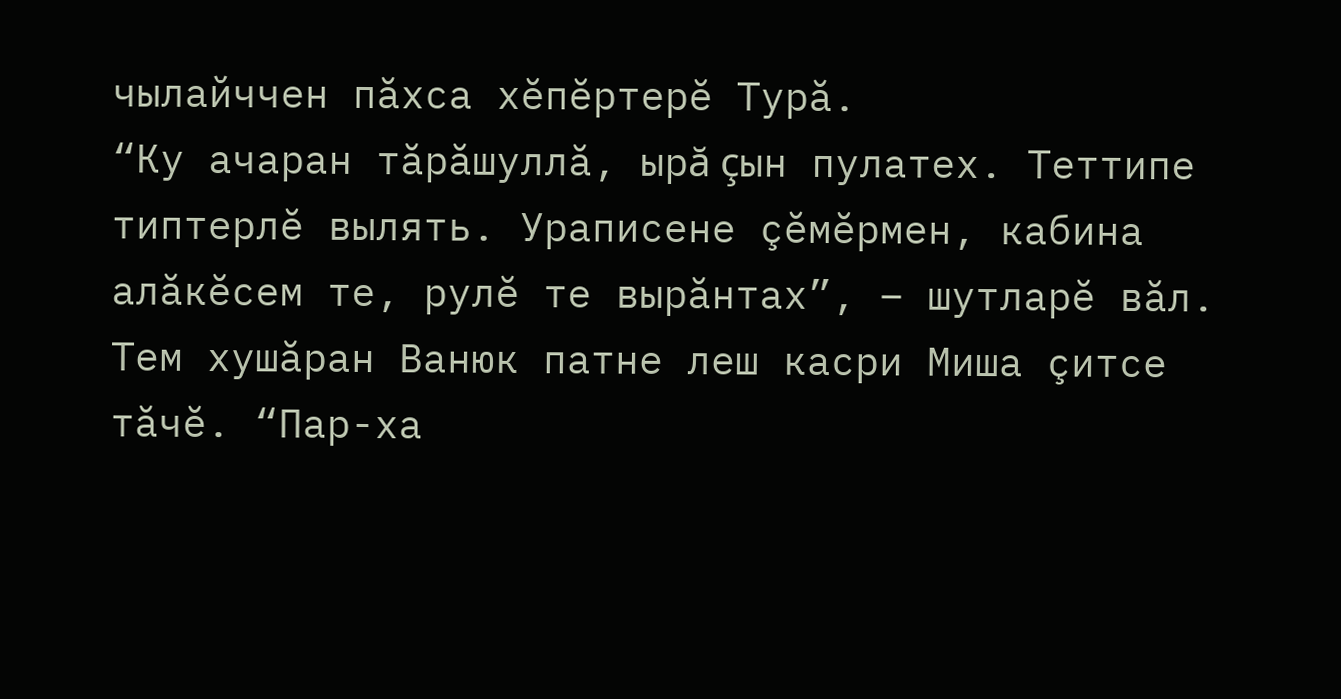чылайччен пăхса хĕпĕртерĕ Турă.
“Ку ачаран тăрăшуллă, ырă çын пулатех. Теттипе типтерлĕ вылять. Ураписене çĕмĕрмен, кабина алăкĕсем те, рулĕ те вырăнтах”, – шутларĕ вăл.
Тем хушăран Ванюк патне леш касри Миша çитсе тăчĕ. “Пар-ха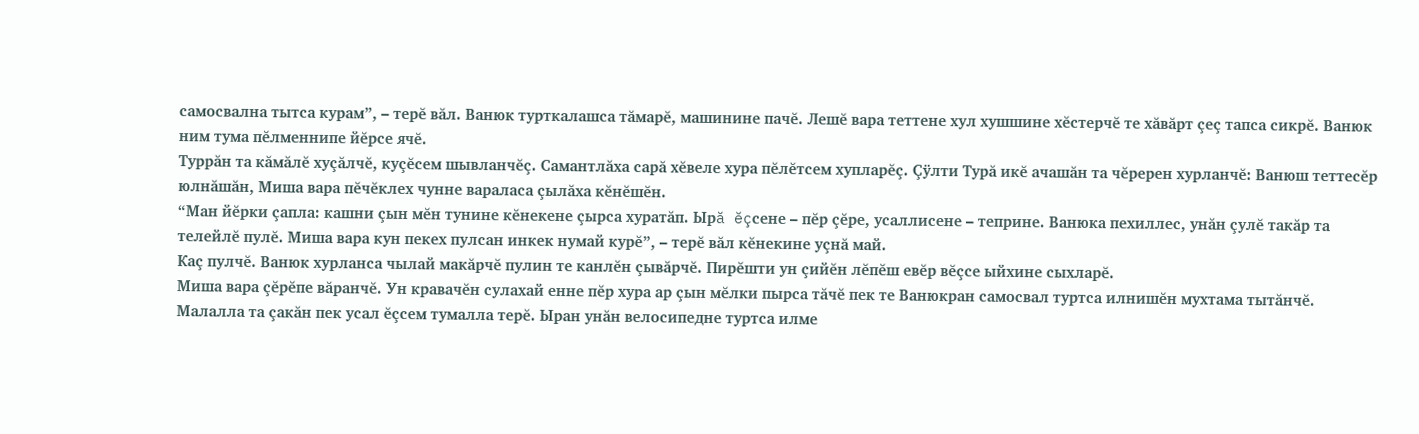самосвална тытса курам”, – терĕ вăл. Ванюк турткалашса тăмарĕ, машинине пачĕ. Лешĕ вара теттене хул хушшине хĕстерчĕ те хăвăрт çеç тапса сикрĕ. Ванюк ним тума пĕлменнипе йĕрсе ячĕ.
Туррăн та кăмăлĕ хуçăлчĕ, куçĕсем шывланчĕç. Самантлăха сарă хĕвеле хура пĕлĕтсем хупларĕç. Çÿлти Турă икĕ ачашăн та чĕререн хурланчĕ: Ванюш теттесĕр юлнăшăн, Миша вара пĕчĕклех чунне вараласа çылăха кĕнĕшĕн.
“Ман йĕрки çапла: кашни çын мĕн тунине кĕнекене çырса хуратăп. Ырă ĕçсене – пĕр çĕре, усаллисене – теприне. Ванюка пехиллес, унăн çулĕ такăр та телейлĕ пулĕ. Миша вара кун пекех пулсан инкек нумай курĕ”, – терĕ вăл кĕнекине уçнă май.
Каç пулчĕ. Ванюк хурланса чылай макăрчĕ пулин те канлĕн çывăрчĕ. Пирĕшти ун çийĕн лĕпĕш евĕр вĕçсе ыйхине сыхларĕ.
Миша вара çĕрĕпе вăранчĕ. Ун кравачĕн сулахай енне пĕр хура ар çын мĕлки пырса тăчĕ пек те Ванюкран самосвал туртса илнишĕн мухтама тытăнчĕ. Малалла та çакăн пек усал ĕçсем тумалла терĕ. Ыран унăн велосипедне туртса илме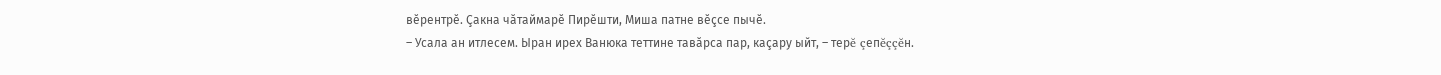вĕрентрĕ. Çакна чăтаймарĕ Пирĕшти, Миша патне вĕçсе пычĕ.
– Усала ан итлесем. Ыран ирех Ванюка теттине тавăрса пар, каçару ыйт, – терĕ çепĕççĕн.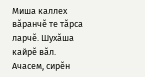Миша каллех вăранчĕ те тăрса ларчĕ. Шухăша кайрĕ вăл.
Ачасем, сирĕн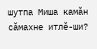шутпа Миша камăн сăмахне итлĕ-ши?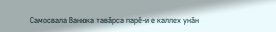Самосвала Ванюка тавăрса парĕ-и е каллех унăн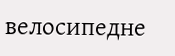велосипедне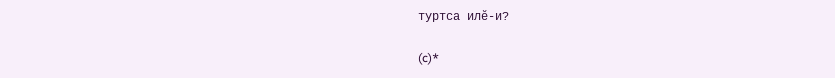туртса илĕ-и?

(c)*